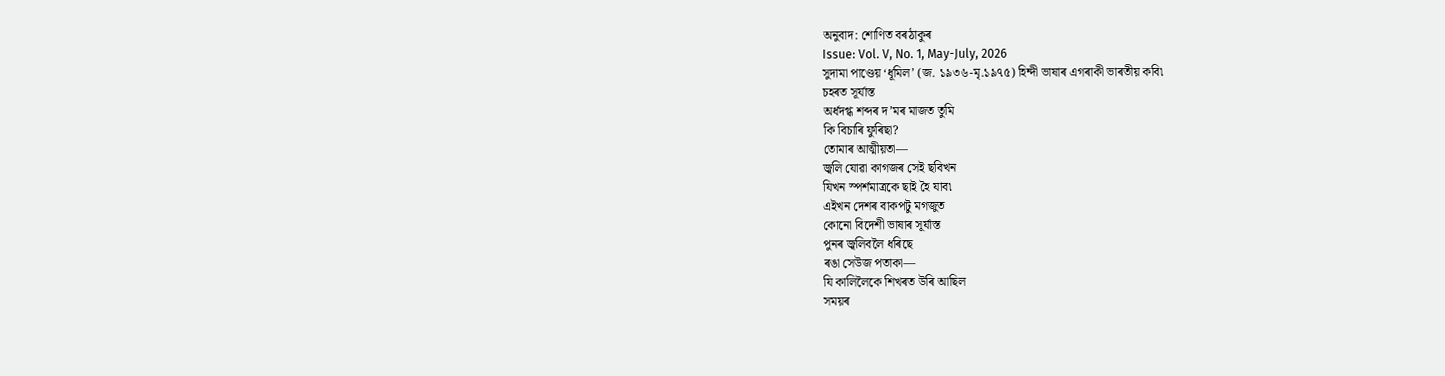অনুবাদ: শোণিত বৰঠাকুৰ
Issue: Vol. V, No. 1, May-July, 2026
সুদামা পাণ্ডেয় ‘ধূমিল’ (জ. ১৯৩৬-মৃ.১৯৭৫) হিন্দী ভাষাৰ এগৰাকী ভাৰতীয় কবি৷
চহৰত সূৰ্যাস্ত
অৰ্ধদগ্ধ শব্দৰ দ’মৰ মাজত তুমি
কি বিচাৰি ফুৰিছা?
তোমাৰ আত্মীয়তা—
জ্বলি যোৱা কাগজৰ সেই ছবিখন
যিখন স্পৰ্শমাত্ৰকে ছাই হৈ যাব৷
এইখন দেশৰ বাকপটু মগজুত
কোনো বিদেশী ভাষাৰ সূৰ্যাস্ত
পুনৰ জ্বলিবলৈ ধৰিছে
ৰঙা সেউজ পতাকা—
যি কালিলৈকে শিখৰত উৰি আছিল
সময়ৰ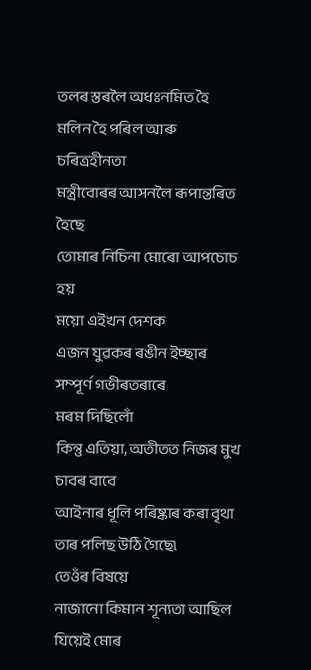তলৰ স্তৰলৈ অধঃনমিত হৈ
মলিন হৈ পৰিল আৰু চৰিত্ৰহীনতা
মন্ত্ৰীবোৰৰ আসনলৈ ৰূপান্তৰিত হৈছে
তোমাৰ নিচিনা মোৰো আপচোচ হয়
ময়ো এইখন দেশক
এজন যুৱকৰ ৰঙীন ইচ্ছাৰ সম্পূৰ্ণ গভীৰতৰাৰে
মৰম দিছিলোঁ
কিন্তু এতিয়া, অতীতত নিজৰ মুখ
চাবৰ বাবে
আইনাৰ ধূলি পৰিষ্কাৰ কৰা বৃথা
তাৰ পলিছ উঠি গৈছে৷
তেওঁৰ বিষয়ে
নাজানো কিমান শূন্যতা আছিল
যিয়েই মোৰ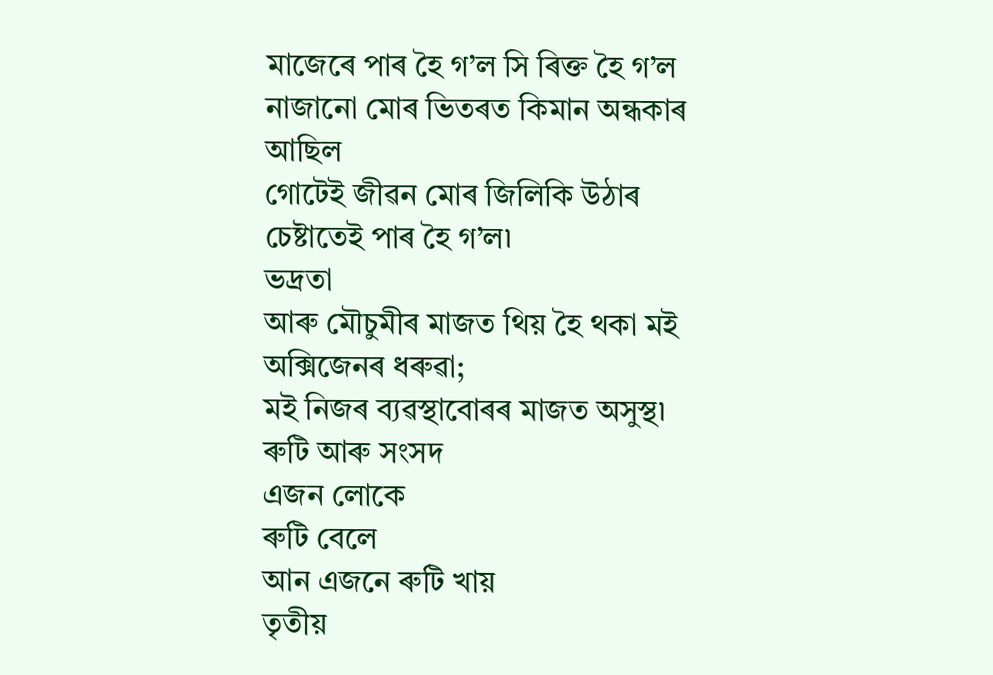মাজেৰে পাৰ হৈ গ’ল সি ৰিক্ত হৈ গ’ল
নাজানো মোৰ ভিতৰত কিমান অন্ধকাৰ আছিল
গোটেই জীৱন মোৰ জিলিকি উঠাৰ চেষ্টাতেই পাৰ হৈ গ’ল৷
ভদ্ৰতা
আৰু মৌচুমীৰ মাজত থিয় হৈ থকা মই
অক্সিজেনৰ ধৰুৱা;
মই নিজৰ ব্যৱস্থাবোৰৰ মাজত অসুস্থ৷
ৰুটি আৰু সংসদ
এজন লোকে
ৰুটি বেলে
আন এজনে ৰুটি খায়
তৃতীয়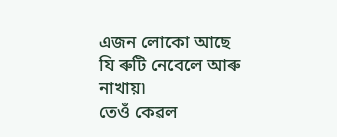এজন লোকো আছে
যি ৰুটি নেবেলে আৰু নাখায়৷
তেওঁ কেৱল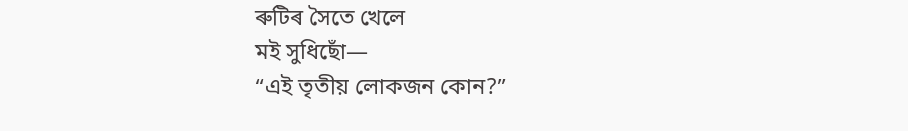ৰুটিৰ সৈতে খেলে
মই সুধিছোঁ—
“এই তৃতীয় লোকজন কোন?”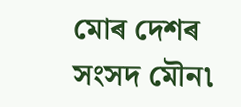মোৰ দেশৰ সংসদ মৌন৷